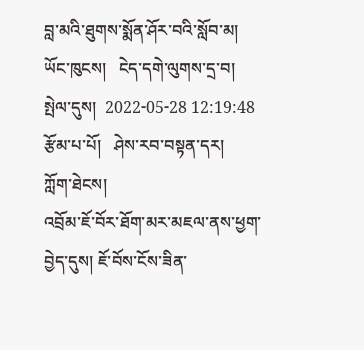བླ་མའི་ཐུགས་སྨོན་ཤོར་བའི་སློབ་མ།
ཡོང་ཁུངས།   ངེད་དགེ་ལུགས་དྲ་བ།     སྤེལ་དུས།  2022-05-28 12:19:48     རྩོམ་པ་པོ།   ཤེས་རབ་བསྟན་དར།    ཀློག་ཐེངས།
འབྲོམ་ཇོ་བོར་ཐོག་མར་མཇལ་ནས་ཕྱག་བྱེད་དུས། ཇོ་བོས་ངོས་ཟིན་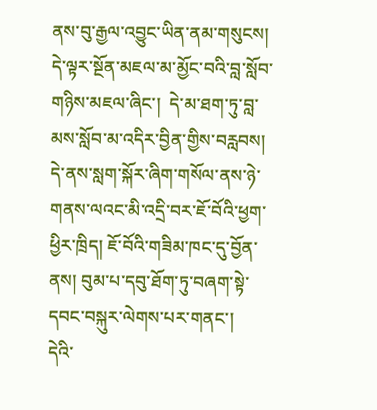ནས་བུ་རྒྱལ་འབྱུང་ཡིན་ནམ་གསུངས།  དེ་ལྟར་སྔོན་མཇལ་མ་མྱོང་བའི་བླ་སློབ་གཉིས་མཇལ་ཞིང་།  དེ་མ་ཐག་ཏུ་བླ་མས་སློབ་མ་འདིར་བྱིན་གྱིས་བརླབས།
དེ་ནས་སླག་སྐོར་ཞིག་གསོལ་ནས་ཉེ་གནས་ལའང་མི་འདྲི་བར་ཇོ་བོའི་ཕྱག་ཕྱིར་ཁྲིད། ཇོ་བོའི་གཟིམ་ཁང་དུ་བྱོན་ནས། བུམ་པ་དབུ་ཐོག་ཏུ་བཞག་སྟེ་དབང་བསྐུར་ལེགས་པར་གནང་།
དེའི་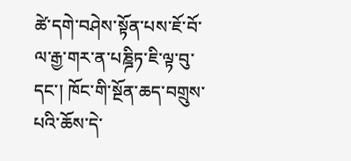ཚེ་དགེ་བཤེས་སྟོན་པས་ཇོ་བོ་ལ་རྒྱ་གར་ན་པཎྜིཏ་ཇི་ལྟ་བུ་དང་། ཁོང་གི་སྔོན་ཆད་བགྲུས་པའི་ཆོས་དེ་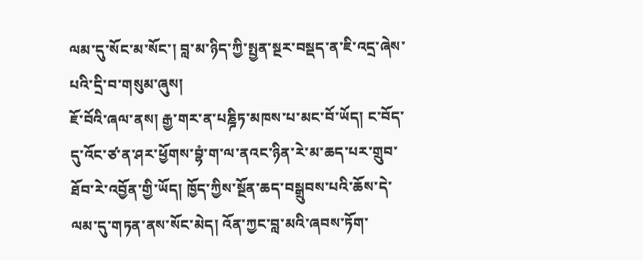ལམ་དུ་སོང་མ་སོང་། བླ་མ་ཉིད་ཀྱི་སྤྱན་སྔར་བསྡད་ན་ཇི་འདྲ་ཞེས་པའི་དྲི་བ་གསུམ་ཞུས།
ཇོ་བོའི་ཞལ་ནས། རྒྱ་གར་ན་པཎྜིཏ་མཁས་པ་མང་བོ་ཡོད། ང་བོད་དུ་འོང་ཙ་ན་ཤར་ཕྱོགས་བྷཾ་ག་ལ་ནའང་ཉིན་རེ་མ་ཆད་པར་གྲུབ་ཐོབ་རེ་འབྱོན་གྱི་ཡོད། ཁྱོད་ཀྱིས་སྔོན་ཆད་བསྒྲུབས་པའི་ཆོས་དེ་ལམ་དུ་གཏན་ནས་སོང་མེད། འོན་ཀྱང་བླ་མའི་ཞབས་ཏོག་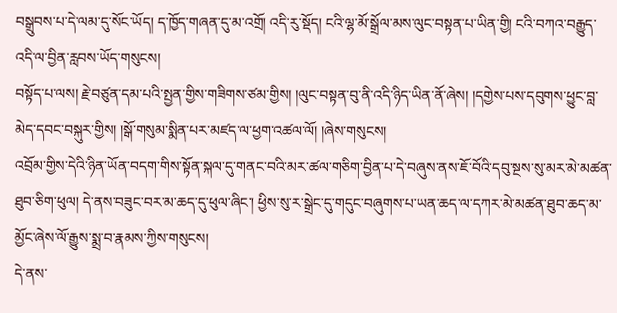བསྒྲུབས་པ་དེ་ལམ་དུ་སོང་ཡོད། ད་ཁྱོད་གཞན་དུ་མ་འགྲོ། འདི་རུ་སྡོད། ངའི་ལྷ་མོ་སྒྲོལ་མས་ལུང་བསྟན་པ་ཡིན་གྱི། ངའི་བཀའ་བརྒྱུད་འདི་ལ་བྱིན་རླབས་ཡོད་གསུངས།
བསྟོད་པ་ལས། རྗེ་བཙུན་དམ་པའི་སྤྱན་གྱིས་གཟིགས་ཙམ་གྱིས། །ལུང་བསྟན་བུ་ནི་འདི་ཉིད་ཡིན་ནོ་ཞེས། །དགྱེས་པས་དབུགས་ཕྱུང་བླ་མེད་དབང་བསྐུར་གྱིས། །སྒོ་གསུམ་སྨིན་པར་མཛད་ལ་ཕྱག་འཚལ་ལོ། །ཞེས་གསུངས།
འབྲོམ་གྱིས་དེའི་ཉིན་ཡོན་བདག་གིས་སྟོན་སྐལ་དུ་གནང་བའི་མར་ཚལ་གཅིག་བྱིན་པ་དེ་བཞུས་ནས་ཇོ་བོའི་དབུ་སྔས་སུ་མར་མེ་མཚན་ཐུབ་ཅིག་ཕུལ། དེ་ནས་བཟུང་བར་མ་ཆད་དུ་ཕུལ་ཞིང་། ཕྱིས་སུ་ར་སྒྲེང་དུ་གདུང་བཞུགས་པ་ཡན་ཆད་ལ་དཀར་མེ་མཚན་ཐུབ་ཆད་མ་མྱོང་ཞེས་ལོ་རྒྱུས་སྨྲ་བ་རྣམས་ཀྱིས་གསུངས།
དེ་ནས་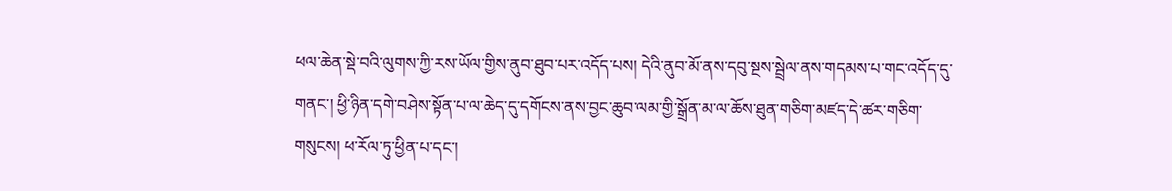ཕལ་ཆེན་སྡེ་བའི་ལུགས་ཀྱི་རས་ཡོལ་གྱིས་ནུབ་ཐུབ་པར་འདོད་པས། དེའི་ནུབ་མོ་ནས་དབུ་སྔས་སྦྲེལ་ནས་གདམས་པ་གང་འདོད་དུ་གནང་། ཕྱི་ཉིན་དགེ་བཤེས་སྟོན་པ་ལ་ཆེད་དུ་དགོངས་ནས་བྱང་ཆུབ་ལམ་གྱི་སྒྲོན་མ་ལ་ཆོས་ཐུན་གཅིག་མཛད་དེ་ཚར་གཅིག་གསུངས། ཕ་རོལ་ཏུ་ཕྱིན་པ་དང་།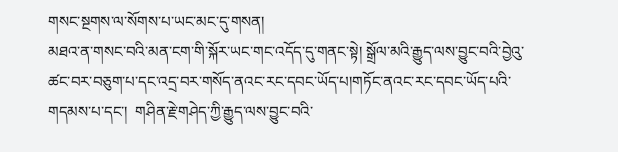གསང་སྔགས་ལ་སོགས་པ་ཡང་མང་དུ་གསན།
མཐའ་ན་གསང་བའི་མན་ངག་གི་སྐོར་ཡང་གང་འདོད་དུ་གནང་སྟེ། སྒྲོལ་མའི་རྒྱུད་ལས་བྱུང་བའི་བྱེའུ་ཚང་བར་བཅུག་པ་དང་འདྲ་བར་གསོད་ནའང་རང་དབང་ཡོད་པ།གཏོང་ནའང་རང་དབང་ཡོད་པའི་གདམས་པ་དང་།  གཤིན་རྗེ་གཤེད་ཀྱི་རྒྱུད་ལས་བྱུང་བའི་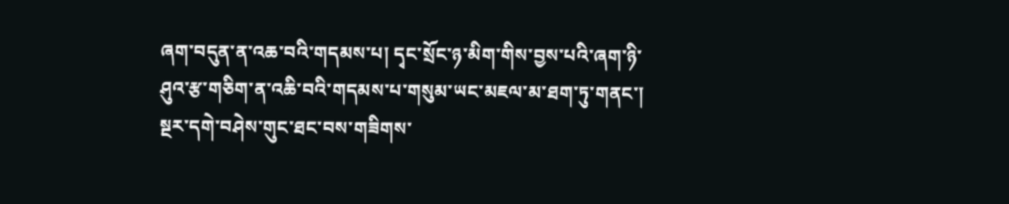ཞག་བདུན་ན་འཆ་བའི་གདམས་པ། དྭང་སྲོང་ཉ་མིག་གིས་བྱས་པའི་ཞག་ཉི་ཤུའ་རྩ་གཅིག་ན་འཆི་བའི་གདམས་པ་གསུམ་ཡང་མཇལ་མ་ཐག་ཏུ་གནང་།
སྔར་དགེ་བཤེས་གུང་ཐང་བས་གཟིགས་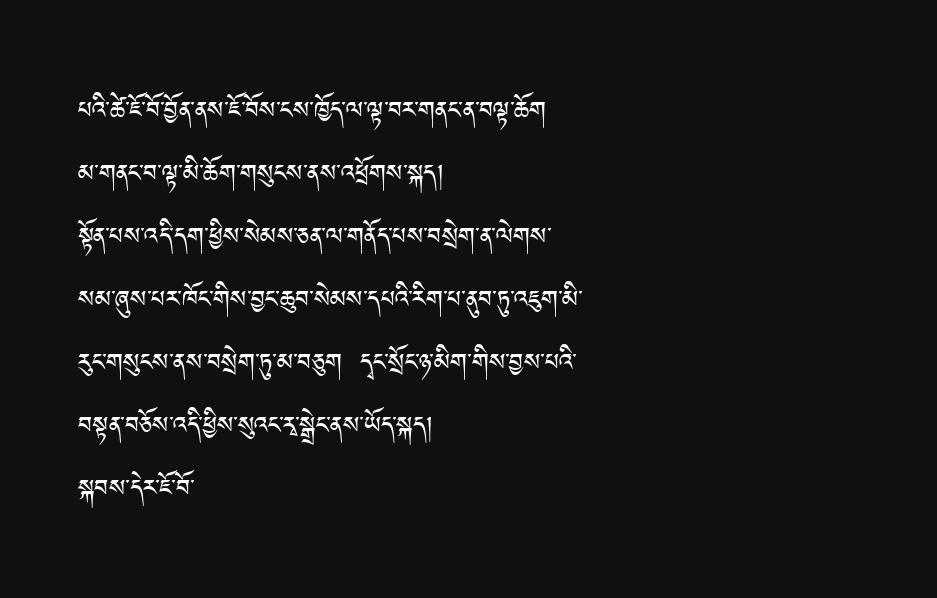པའི་ཚེ་ཇོ་བོ་བྱོན་ནས་ཇོ་བོས་ངས་ཁྱོད་ལ་ལྟ་བར་གནང་ན་བལྟ་ཆོག  མ་གནང་བ་ལྟ་མི་ཆོག་གསུངས་ནས་འཕྲོགས་སྐད།
སྟོན་པས་འདི་དག་ཕྱིས་སེམས་ཅན་ལ་གནོད་པས་བསྲེག་ན་ལེགས་སམ་ཞུས་པར་ཁོང་གིས་བྱང་ཆུབ་སེམས་དཔའི་རིག་པ་ནུབ་ཏུ་འཇུག་མི་རུང་གསུངས་ནས་བསྲེག་ཏུ་མ་བཅུག  དྭང་སྲོང་ཉ་མིག་གིས་བྱས་པའི་བསྟན་བཅོས་འདི་ཕྱིས་སུའང་རྭ་སྒྲེང་ནས་ཡོད་སྐད།
སྐབས་དེར་ཇོ་བོ་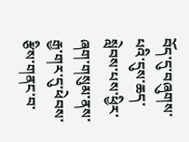བོད་དུ་བཞུགས་པའི་དུས་ཆད་སླེབས་པས་ཕྱིར་ཞག་གསུམ་ནས་རྒྱ་གར་དུ་ཕེབས་རྩིས་གནང་བ་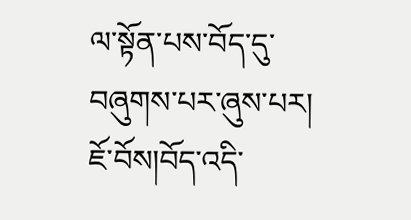ལ་སྟོན་པས་བོད་དུ་བཞུགས་པར་ཞུས་པར། ཇོ་བོས།བོད་འདི་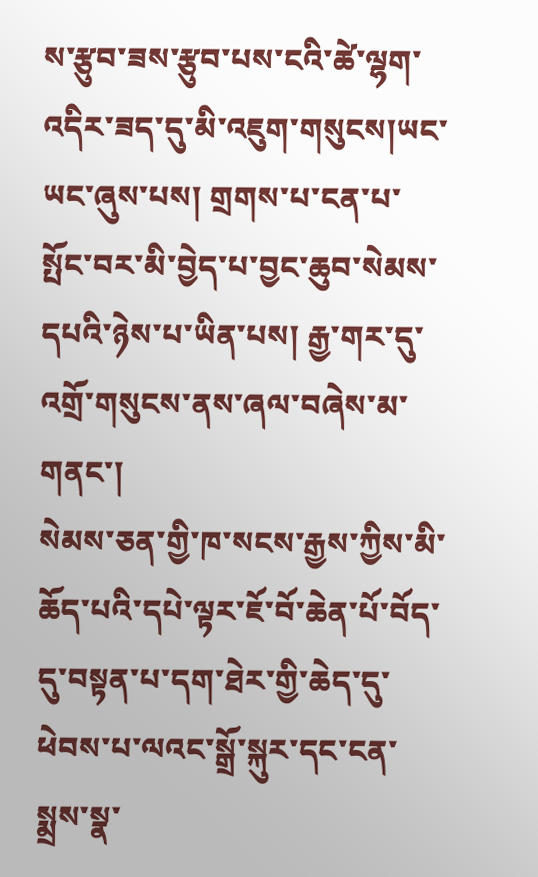ས་རྩུབ་ཟས་རྩུབ་པས་ངའི་ཚེ་ལྷག་འདིར་ཟད་དུ་མི་འཇུག་གསུངས།ཡང་ཡང་ཞུས་པས། གྲགས་པ་ངན་པ་སྤོང་བར་མི་བྱེད་པ་བྱང་ཆུབ་སེམས་དཔའི་ཉེས་པ་ཡིན་པས། རྒྱ་གར་དུ་འགྲོ་གསུངས་ནས་ཞལ་བཞེས་མ་གནང་།
སེམས་ཅན་གྱི་ཁ་སངས་རྒྱས་ཀྱིས་མི་ཆོད་པའི་དཔེ་ལྟར་ཇོ་བོ་ཆེན་པོ་བོད་དུ་བསྟན་པ་དག་ཐེར་གྱི་ཆེད་དུ་ཕེབས་པ་ལའང་སྒྲོ་སྐུར་དང་ངན་སྨྲས་སྣ་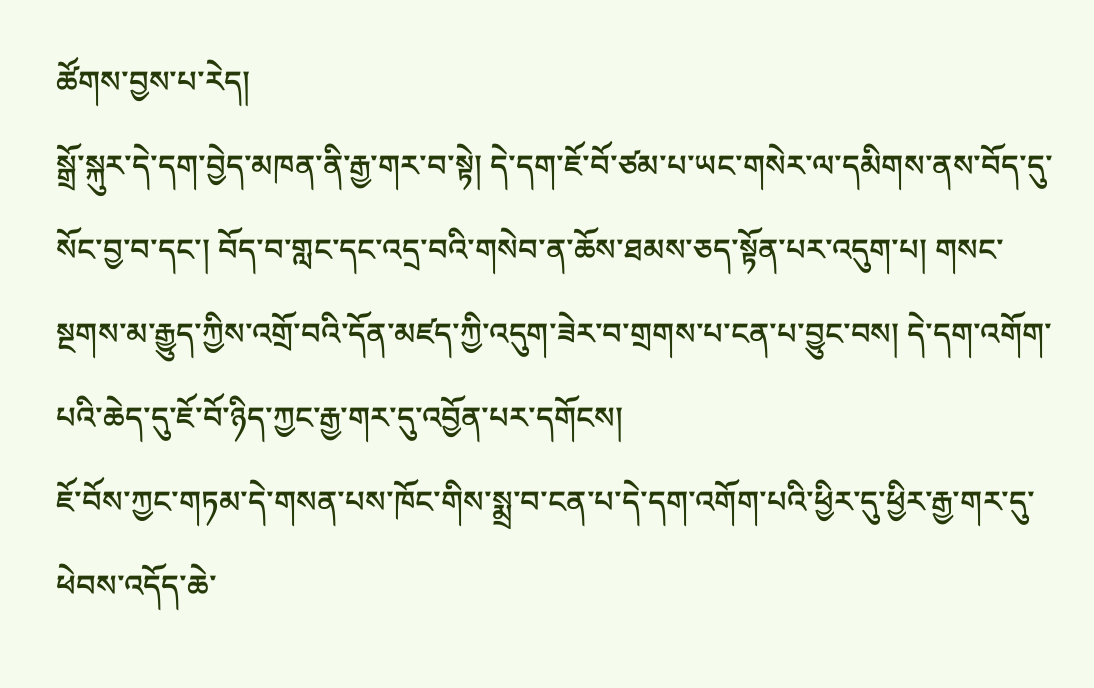ཚོགས་བྱས་པ་རེད།
སྒྲོ་སྐུར་དེ་དག་བྱེད་མཁན་ནི་རྒྱ་གར་བ་སྟེ། དེ་དག་ཇོ་བོ་ཙམ་པ་ཡང་གསེར་ལ་དམིགས་ནས་བོད་དུ་སོང་བྱ་བ་དང་། བོད་བ་གླང་དང་འདྲ་བའི་གསེབ་ན་ཆོས་ཐམས་ཅད་སྟོན་པར་འདུག་པ། གསང་སྔགས་མ་རྒྱུད་ཀྱིས་འགྲོ་བའི་དོན་མཛད་ཀྱི་འདུག་ཟེར་བ་གྲགས་པ་ངན་པ་བྱུང་བས། དེ་དག་འགོག་པའི་ཆེད་དུ་ཇོ་བོ་ཉིད་ཀྱང་རྒྱ་གར་དུ་འབྱོན་པར་དགོངས།
ཇོ་བོས་ཀྱང་གཏམ་དེ་གསན་པས་ཁོང་གིས་སྨྲ་བ་ངན་པ་དེ་དག་འགོག་པའི་ཕྱིར་དུ་ཕྱིར་རྒྱ་གར་དུ་ཕེབས་འདོད་ཆེ་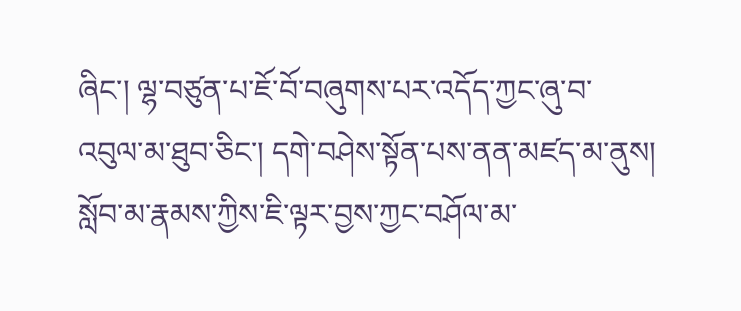ཞིང་། ལྷ་བཙུན་པ་ཇོ་བོ་བཞུགས་པར་འདོད་ཀྱང་ཞུ་བ་འབུལ་མ་ཐུབ་ཅིང་། དགེ་བཤེས་སྟོན་པས་ནན་མཛད་མ་ནུས།
སློབ་མ་རྣམས་ཀྱིས་ཇི་ལྟར་བྱས་ཀྱང་བཤོལ་མ་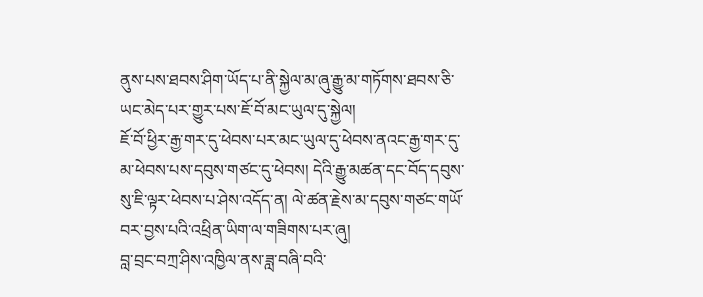ནུས་པས་ཐབས་ཤིག་ཡོད་པ་ནི་སྐྱེལ་མ་ཞུ་རྒྱུ་མ་གཏོགས་ཐབས་ཅི་ཡང་མེད་པར་གྱུར་པས་ཇོ་བོ་མང་ཡུལ་དུ་སྐྱེལ།
ཇོ་བོ་ཕྱིར་རྒྱ་གར་དུ་ཕེབས་པར་མང་ཡུལ་དུ་ཕེབས་ནའང་རྒྱ་གར་དུ་མ་ཕེབས་པས་དབུས་གཙང་དུ་ཕེབས། དེའི་རྒྱུ་མཚན་དང་བོད་དབུས་སུ་ཇི་ལྟར་ཕེབས་པ་ཤེས་འདོད་ན། ལེ་ཚན་རྗེས་མ་དབུས་གཙང་གཡོ་བར་བྱས་པའི་འཕྲིན་ཡིག་ལ་གཟིགས་པར་ཞུ།
བླ་བྲང་བཀྲ་ཤིས་འཁྱིལ་ནས་ཟླ་བཞི་བའི་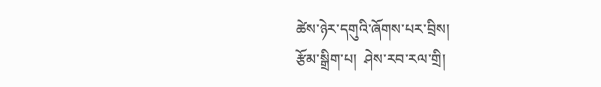ཚེས་ཉེར་དགུའི་ཞོགས་པར་བྲིས།
རྩོམ་སྒྲིག་པ།  ཤེས་རབ་རལ་གྲི།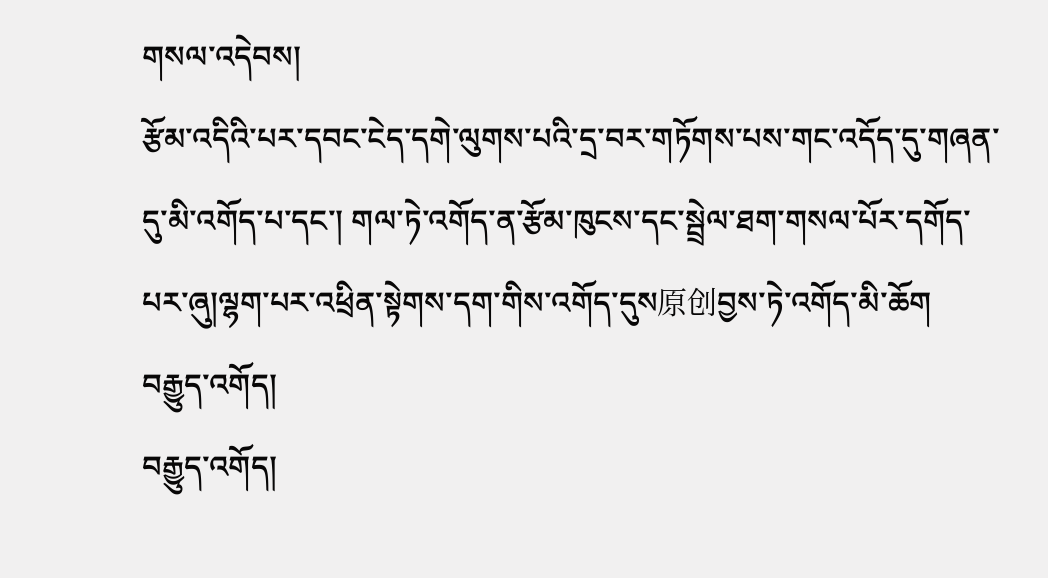གསལ་འདེབས།
རྩོམ་འདིའི་པར་དབང་ངེད་དགེ་ལུགས་པའི་དྲ་བར་གཏོགས་པས་གང་འདོད་དུ་གཞན་དུ་མི་འགོད་པ་དང་། གལ་ཏེ་འགོད་ན་རྩོམ་ཁུངས་དང་སྦྲེལ་ཐག་གསལ་པོར་དགོད་པར་ཞུ།ལྷག་པར་འཕྲིན་སྟེགས་དག་གིས་འགོད་དུས原创བྱས་ཏེ་འགོད་མི་ཆོག
བརྒྱུད་འགོད།
བརྒྱུད་འགོད།